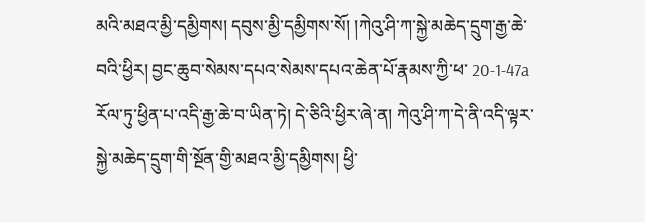མའི་མཐའ་མྱི་དམྱིགས། དབུས་མྱི་དམྱིགས་སོ། །ཀེའུ་ཤི་ཀ་སྐྱེ་མཆེད་དྲུག་རྒྱ་ཆེ་བའི་ཕྱིར། བྱང་ཆུབ་སེམས་དཔའ་སེམས་དཔའ་ཆེན་པོ་རྣམས་ཀྱི་ཕ་ 20-1-47a རོལ་ཏུ་ཕྱིན་པ་འདི་རྒྱ་ཆེ་བ་ཡིན་ཏེ། དེ་ཅིའི་ཕྱིར་ཞེ་ན། ཀེའུ་ཤི་ཀ་དེ་ནི་འདི་ལྟར་སྐྱེ་མཆེད་དྲུག་གི་སྔོན་གྱི་མཐའ་མྱི་དམྱིགས། ཕྱི་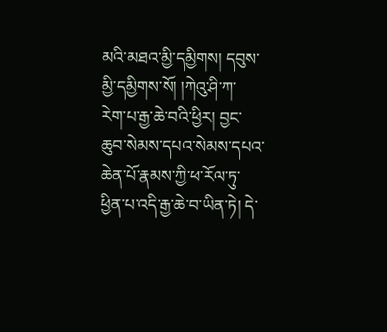མའི་མཐའ་མྱི་དམྱིགས། དབུས་མྱི་དམྱིགས་སོ། །ཀེའུ་ཤི་ཀ་ རེག་པ་རྒྱ་ཆེ་བའི་ཕྱིར། བྱང་ཆུབ་སེམས་དཔའ་སེམས་དཔའ་ཆེན་པོ་རྣམས་ཀྱི་ཕ་རོལ་ཏུ་ཕྱིན་པ་འདི་རྒྱ་ཆེ་བ་ཡིན་ཏེ། དེ་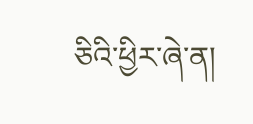ཅིའི་ཕྱིར་ཞེ་ན།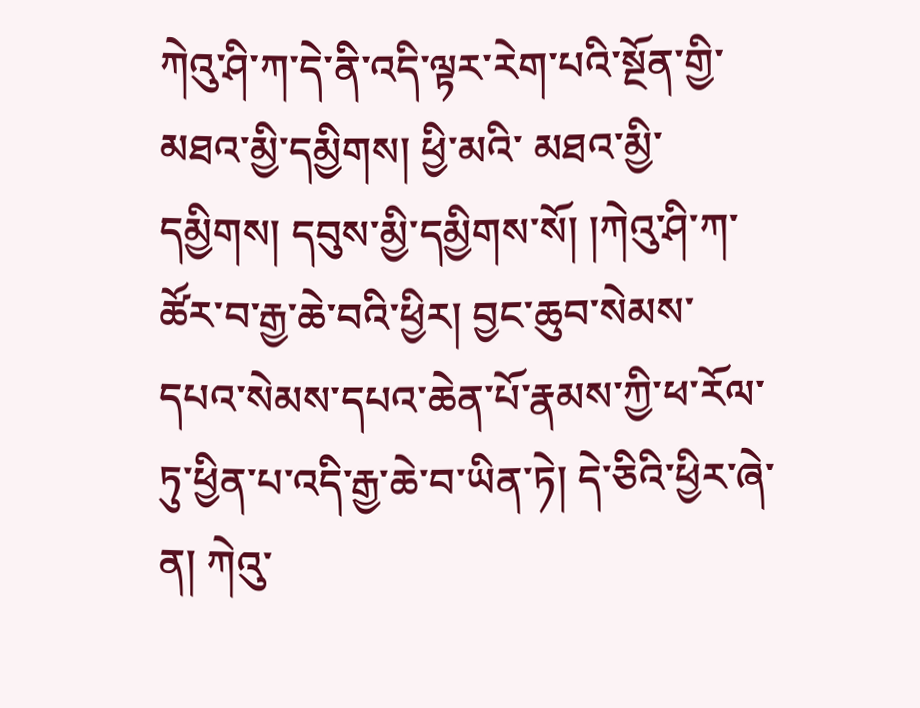ཀེའུ་ཤི་ཀ་དེ་ནི་འདི་ལྟར་རེག་པའི་སྔོན་གྱི་མཐའ་མྱི་དམྱིགས། ཕྱི་མའི་ མཐའ་མྱི་དམྱིགས། དབུས་མྱི་དམྱིགས་སོ། །ཀེའུ་ཤི་ཀ་ཚོར་བ་རྒྱ་ཆེ་བའི་ཕྱིར། བྱང་ཆུབ་སེམས་དཔའ་སེམས་དཔའ་ཆེན་པོ་རྣམས་ཀྱི་ཕ་རོལ་ཏུ་ཕྱིན་པ་འདི་རྒྱ་ཆེ་བ་ཡིན་ཏེ། དེ་ཅིའི་ཕྱིར་ཞེ་ན། ཀེའུ་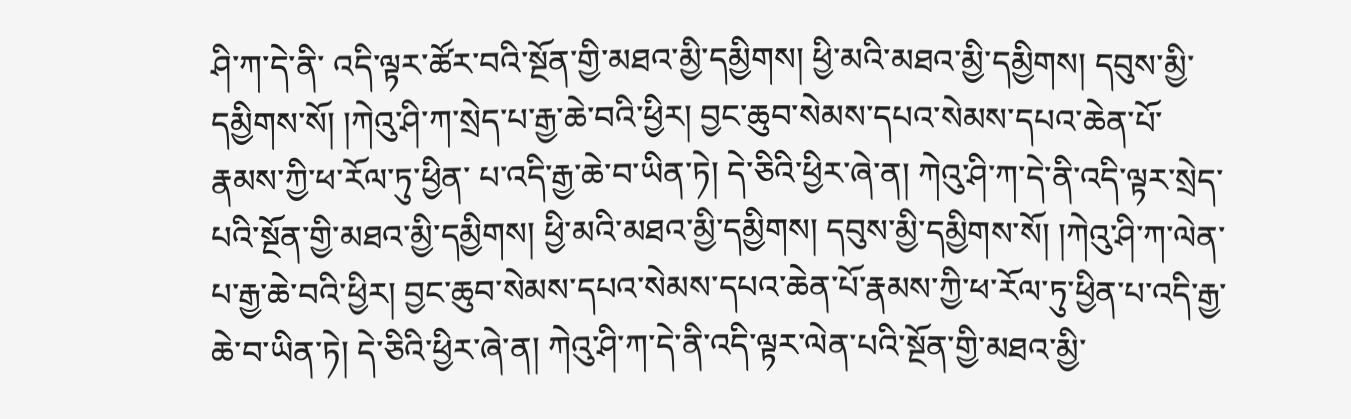ཤི་ཀ་དེ་ནི་ འདི་ལྟར་ཚོར་བའི་སྔོན་གྱི་མཐའ་མྱི་དམྱིགས། ཕྱི་མའི་མཐའ་མྱི་དམྱིགས། དབུས་མྱི་དམྱིགས་སོ། །ཀེའུ་ཤི་ཀ་སྲེད་པ་རྒྱ་ཆེ་བའི་ཕྱིར། བྱང་ཆུབ་སེམས་དཔའ་སེམས་དཔའ་ཆེན་པོ་རྣམས་ཀྱི་ཕ་རོལ་ཏུ་ཕྱིན་ པ་འདི་རྒྱ་ཆེ་བ་ཡིན་ཏེ། དེ་ཅིའི་ཕྱིར་ཞེ་ན། ཀེའུ་ཤི་ཀ་དེ་ནི་འདི་ལྟར་སྲེད་པའི་སྔོན་གྱི་མཐའ་མྱི་དམྱིགས། ཕྱི་མའི་མཐའ་མྱི་དམྱིགས། དབུས་མྱི་དམྱིགས་སོ། །ཀེའུ་ཤི་ཀ་ལེན་པ་རྒྱ་ཆེ་བའི་ཕྱིར། བྱང་ཆུབ་སེམས་དཔའ་སེམས་དཔའ་ཆེན་པོ་རྣམས་ཀྱི་ཕ་རོལ་ཏུ་ཕྱིན་པ་འདི་རྒྱ་ཆེ་བ་ཡིན་ཏེ། དེ་ཅིའི་ཕྱིར་ཞེ་ན། ཀེའུ་ཤི་ཀ་དེ་ནི་འདི་ལྟར་ལེན་པའི་སྔོན་གྱི་མཐའ་མྱི་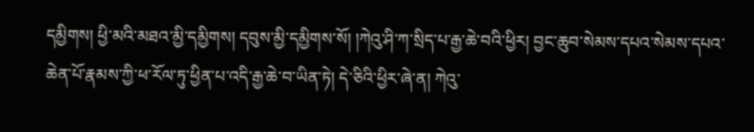དམྱིགས། ཕྱི་མའི་མཐའ་མྱི་དམྱིགས། དབུས་མྱི་དམྱིགས་སོ། །ཀེའུ་ཤི་ཀ་སྲིད་པ་རྒྱ་ཆེ་བའི་ཕྱིར། བྱང་ཆུབ་སེམས་དཔའ་སེམས་དཔའ་ཆེན་པོ་རྣམས་ཀྱི་ཕ་རོལ་ཏུ་ཕྱིན་པ་འདི་རྒྱ་ཆེ་བ་ཡིན་ཏེ། དེ་ཅིའི་ཕྱིར་ཞེ་ན། ཀེའུ་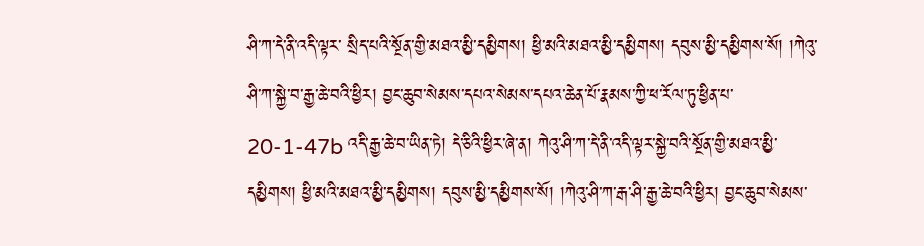ཤི་ཀ་དེ་ནི་འདི་ལྟར་ སྲིད་པའི་སྔོན་གྱི་མཐའ་མྱི་དམྱིགས། ཕྱི་མའི་མཐའ་མྱི་དམྱིགས། དབུས་མྱི་དམྱིགས་སོ། །ཀེའུ་ཤི་ཀ་སྐྱེ་བ་རྒྱ་ཆེ་བའི་ཕྱིར། བྱང་ཆུབ་སེམས་དཔའ་སེམས་དཔའ་ཆེན་པོ་རྣམས་ཀྱི་ཕ་རོལ་ཏུ་ཕྱིན་པ་ 20-1-47b འདི་རྒྱ་ཆེ་བ་ཡིན་ཏེ། དེ་ཅིའི་ཕྱིར་ཞེ་ན། ཀེའུ་ཤི་ཀ་དེ་ནི་འདི་ལྟར་སྐྱེ་བའི་སྔོན་གྱི་མཐའ་མྱི་དམྱིགས། ཕྱི་མའི་མཐའ་མྱི་དམྱིགས། དབུས་མྱི་དམྱིགས་སོ། །ཀེའུ་ཤི་ཀ་རྒ་ཤི་རྒྱ་ཆེ་བའི་ཕྱིར། བྱང་ཆུབ་སེམས་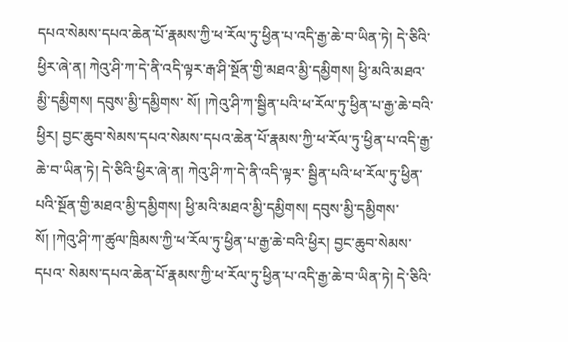དཔའ་སེམས་དཔའ་ཆེན་པོ་རྣམས་ཀྱི་ཕ་རོལ་ཏུ་ཕྱིན་པ་འདི་རྒྱ་ཆེ་བ་ཡིན་ཏེ། དེ་ཅིའི་ཕྱིར་ཞེ་ན། ཀེའུ་ཤི་ཀ་དེ་ནི་འདི་ལྟར་རྒ་ཤི་སྔོན་གྱི་མཐའ་མྱི་དམྱིགས། ཕྱི་མའི་མཐའ་མྱི་དམྱིགས། དབུས་མྱི་དམྱིགས་ སོ། །ཀེའུ་ཤི་ཀ་སྦྱིན་པའི་ཕ་རོལ་ཏུ་ཕྱིན་པ་རྒྱ་ཆེ་བའི་ཕྱིར། བྱང་ཆུབ་སེམས་དཔའ་སེམས་དཔའ་ཆེན་པོ་རྣམས་ཀྱི་ཕ་རོལ་ཏུ་ཕྱིན་པ་འདི་རྒྱ་ཆེ་བ་ཡིན་ཏེ། དེ་ཅིའི་ཕྱིར་ཞེ་ན། ཀེའུ་ཤི་ཀ་དེ་ནི་འདི་ལྟར་ སྦྱིན་པའི་ཕ་རོལ་ཏུ་ཕྱིན་པའི་སྔོན་གྱི་མཐའ་མྱི་དམྱིགས། ཕྱི་མའི་མཐའ་མྱི་དམྱིགས། དབུས་མྱི་དམྱིགས་སོ། །ཀེའུ་ཤི་ཀ་ཚུལ་ཁྲིམས་ཀྱི་ཕ་རོལ་ཏུ་ཕྱིན་པ་རྒྱ་ཆེ་བའི་ཕྱིར། བྱང་ཆུབ་སེམས་དཔའ་ སེམས་དཔའ་ཆེན་པོ་རྣམས་ཀྱི་ཕ་རོལ་ཏུ་ཕྱིན་པ་འདི་རྒྱ་ཆེ་བ་ཡིན་ཏེ། དེ་ཅིའི་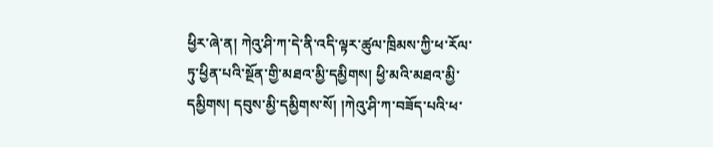ཕྱིར་ཞེ་ན། ཀེའུ་ཤི་ཀ་དེ་ནི་འདི་ལྟར་ཚུལ་ཁྲིམས་ཀྱི་ཕ་རོལ་ཏུ་ཕྱིན་པའི་སྔོན་གྱི་མཐའ་མྱི་དམྱིགས། ཕྱི་མའི་མཐའ་མྱི་དམྱིགས། དབུས་མྱི་དམྱིགས་སོ། །ཀེའུ་ཤི་ཀ་བཟོད་པའི་ཕ་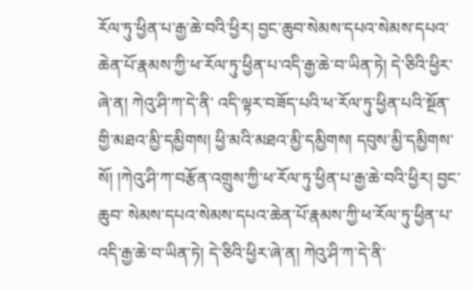རོལ་ཏུ་ཕྱིན་པ་རྒྱ་ཆེ་བའི་ཕྱིར། བྱང་ཆུབ་སེམས་དཔའ་སེམས་དཔའ་ཆེན་པོ་རྣམས་ཀྱི་ཕ་རོལ་ཏུ་ཕྱིན་པ་འདི་རྒྱ་ཆེ་བ་ཡིན་ཏེ། དེ་ཅིའི་ཕྱིར་ཞེ་ན། ཀེའུ་ཤི་ཀ་དེ་ནི་ འདི་ལྟར་བཟོད་པའི་ཕ་རོལ་ཏུ་ཕྱིན་པའི་སྔོན་གྱི་མཐའ་མྱི་དམྱིགས། ཕྱི་མའི་མཐའ་མྱི་དམྱིགས། དབུས་མྱི་དམྱིགས་སོ། །ཀེའུ་ཤི་ཀ་བརྩོན་འགྲུས་ཀྱི་ཕ་རོལ་ཏུ་ཕྱིན་པ་རྒྱ་ཆེ་བའི་ཕྱིར། བྱང་ཆུབ་ སེམས་དཔའ་སེམས་དཔའ་ཆེན་པོ་རྣམས་ཀྱི་ཕ་རོལ་ཏུ་ཕྱིན་པ་འདི་རྒྱ་ཆེ་བ་ཡིན་ཏེ། དེ་ཅིའི་ཕྱིར་ཞེ་ན། ཀེའུ་ཤི་ཀ་དེ་ནི་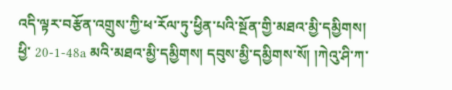འདི་ལྟར་བརྩོན་འགྲུས་ཀྱི་ཕ་རོལ་ཏུ་ཕྱིན་པའི་སྔོན་གྱི་མཐའ་མྱི་དམྱིགས། ཕྱི་ 20-1-48a མའི་མཐའ་མྱི་དམྱིགས། དབུས་མྱི་དམྱིགས་སོ། །ཀེའུ་ཤི་ཀ་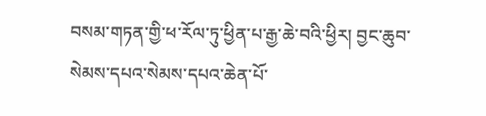བསམ་གཏན་གྱི་ཕ་རོལ་ཏུ་ཕྱིན་པ་རྒྱ་ཆེ་བའི་ཕྱིར། བྱང་ཆུབ་སེམས་དཔའ་སེམས་དཔའ་ཆེན་པོ་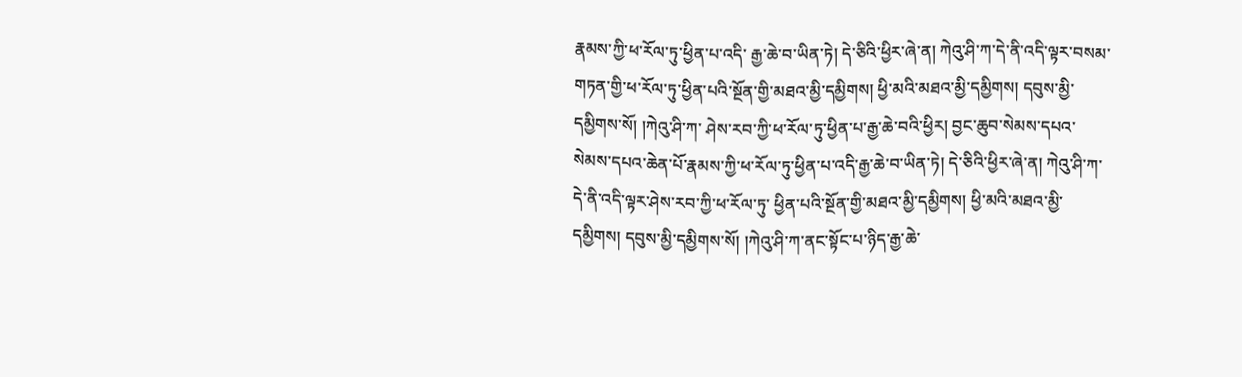རྣམས་ཀྱི་ཕ་རོལ་ཏུ་ཕྱིན་པ་འདི་ རྒྱ་ཆེ་བ་ཡིན་ཏེ། དེ་ཅིའི་ཕྱིར་ཞེ་ན། ཀེའུ་ཤི་ཀ་དེ་ནི་འདི་ལྟར་བསམ་གཏན་གྱི་ཕ་རོལ་ཏུ་ཕྱིན་པའི་སྔོན་གྱི་མཐའ་མྱི་དམྱིགས། ཕྱི་མའི་མཐའ་མྱི་དམྱིགས། དབུས་མྱི་དམྱིགས་སོ། །ཀེའུ་ཤི་ཀ་ ཤེས་རབ་ཀྱི་ཕ་རོལ་ཏུ་ཕྱིན་པ་རྒྱ་ཆེ་བའི་ཕྱིར། བྱང་ཆུབ་སེམས་དཔའ་སེམས་དཔའ་ཆེན་པོ་རྣམས་ཀྱི་ཕ་རོལ་ཏུ་ཕྱིན་པ་འདི་རྒྱ་ཆེ་བ་ཡིན་ཏེ། དེ་ཅིའི་ཕྱིར་ཞེ་ན། ཀེའུ་ཤི་ཀ་དེ་ནི་འདི་ལྟར་ཤེས་རབ་ཀྱི་ཕ་རོལ་ཏུ་ ཕྱིན་པའི་སྔོན་གྱི་མཐའ་མྱི་དམྱིགས། ཕྱི་མའི་མཐའ་མྱི་དམྱིགས། དབུས་མྱི་དམྱིགས་སོ། །ཀེའུ་ཤི་ཀ་ནང་སྟོང་པ་ཉིད་རྒྱ་ཆེ་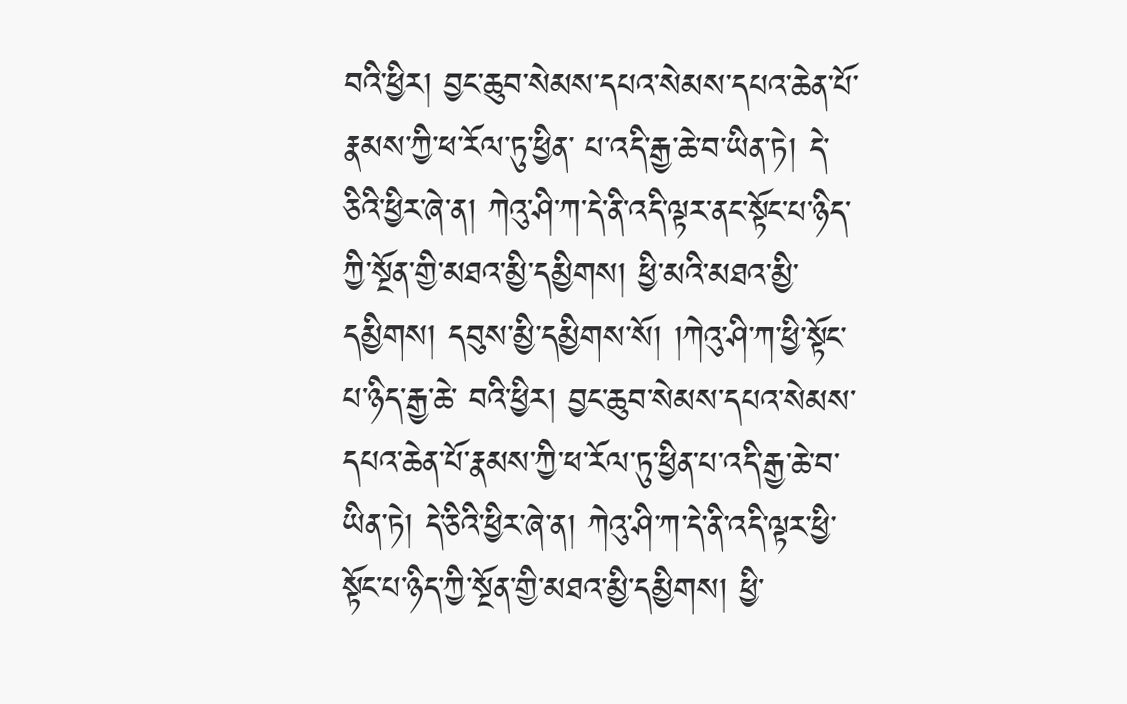བའི་ཕྱིར། བྱང་ཆུབ་སེམས་དཔའ་སེམས་དཔའ་ཆེན་པོ་རྣམས་ཀྱི་ཕ་རོལ་ཏུ་ཕྱིན་ པ་འདི་རྒྱ་ཆེ་བ་ཡིན་ཏེ། དེ་ཅིའི་ཕྱིར་ཞེ་ན། ཀེའུ་ཤི་ཀ་དེ་ནི་འདི་ལྟར་ནང་སྟོང་པ་ཉིད་ཀྱི་སྔོན་གྱི་མཐའ་མྱི་དམྱིགས། ཕྱི་མའི་མཐའ་མྱི་དམྱིགས། དབུས་མྱི་དམྱིགས་སོ། །ཀེའུ་ཤི་ཀ་ཕྱི་སྟོང་པ་ཉིད་རྒྱ་ཆེ་ བའི་ཕྱིར། བྱང་ཆུབ་སེམས་དཔའ་སེམས་དཔའ་ཆེན་པོ་རྣམས་ཀྱི་ཕ་རོལ་ཏུ་ཕྱིན་པ་འདི་རྒྱ་ཆེ་བ་ཡིན་ཏེ། དེ་ཅིའི་ཕྱིར་ཞེ་ན། ཀེའུ་ཤི་ཀ་དེ་ནི་འདི་ལྟར་ཕྱི་སྟོང་པ་ཉིད་ཀྱི་སྔོན་གྱི་མཐའ་མྱི་དམྱིགས། ཕྱི་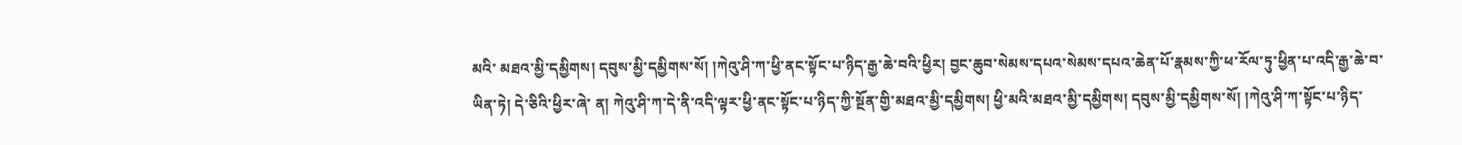མའི་ མཐའ་མྱི་དམྱིགས། དབུས་མྱི་དམྱིགས་སོ། །ཀེའུ་ཤི་ཀ་ཕྱི་ནང་སྟོང་པ་ཉིད་རྒྱ་ཆེ་བའི་ཕྱིར། བྱང་ཆུབ་སེམས་དཔའ་སེམས་དཔའ་ཆེན་པོ་རྣམས་ཀྱི་ཕ་རོལ་ཏུ་ཕྱིན་པ་འདི་རྒྱ་ཆེ་བ་ཡིན་ཏེ། དེ་ཅིའི་ཕྱིར་ཞེ་ ན། ཀེའུ་ཤི་ཀ་དེ་ནི་འདི་ལྟར་ཕྱི་ནང་སྟོང་པ་ཉིད་ཀྱི་སྔོན་གྱི་མཐའ་མྱི་དམྱིགས། ཕྱི་མའི་མཐའ་མྱི་དམྱིགས། དབུས་མྱི་དམྱིགས་སོ། །ཀེའུ་ཤི་ཀ་སྟོང་པ་ཉིད་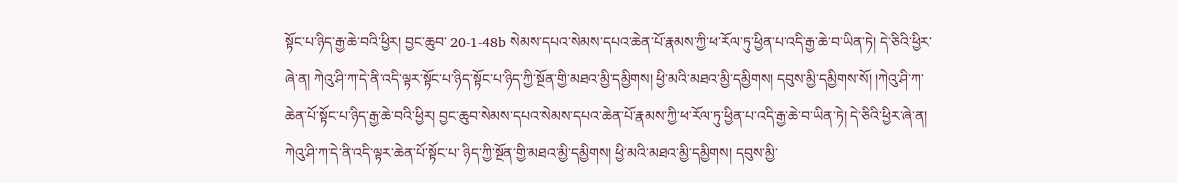སྟོང་པ་ཉིད་རྒྱ་ཆེ་བའི་ཕྱིར། བྱང་ཆུབ་ 20-1-48b སེམས་དཔའ་སེམས་དཔའ་ཆེན་པོ་རྣམས་ཀྱི་ཕ་རོལ་ཏུ་ཕྱིན་པ་འདི་རྒྱ་ཆེ་བ་ཡིན་ཏེ། དེ་ཅིའི་ཕྱིར་ཞེ་ན། ཀེའུ་ཤི་ཀ་དེ་ནི་འདི་ལྟར་སྟོང་པ་ཉིད་སྟོང་པ་ཉིད་ཀྱི་སྔོན་གྱི་མཐའ་མྱི་དམྱིགས། ཕྱི་མའི་མཐའ་མྱི་དམྱིགས། དབུས་མྱི་དམྱིགས་སོ། །ཀེའུ་ཤི་ཀ་ཆེན་པོ་སྟོང་པ་ཉིད་རྒྱ་ཆེ་བའི་ཕྱིར། བྱང་ཆུབ་སེམས་དཔའ་སེམས་དཔའ་ཆེན་པོ་རྣམས་ཀྱི་ཕ་རོལ་ཏུ་ཕྱིན་པ་འདི་རྒྱ་ཆེ་བ་ཡིན་ཏེ། དེ་ཅིའི་ཕྱིར་ཞེ་ན། ཀེའུ་ཤི་ཀ་དེ་ནི་འདི་ལྟར་ཆེན་པོ་སྟོང་པ་ ཉིད་ཀྱི་སྔོན་གྱི་མཐའ་མྱི་དམྱིགས། ཕྱི་མའི་མཐའ་མྱི་དམྱིགས། དབུས་མྱི་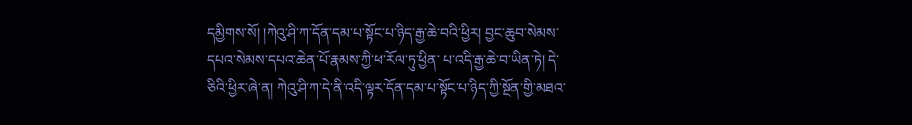དམྱིགས་སོ། །ཀེའུ་ཤི་ཀ་དོན་དམ་པ་སྟོང་པ་ཉིད་རྒྱ་ཆེ་བའི་ཕྱིར། བྱང་ཆུབ་སེམས་དཔའ་སེམས་དཔའ་ཆེན་པོ་རྣམས་ཀྱི་ཕ་རོལ་ཏུ་ཕྱིན་ པ་འདི་རྒྱ་ཆེ་བ་ཡིན་ཏེ། དེ་ཅིའི་ཕྱིར་ཞེ་ན། ཀེའུ་ཤི་ཀ་དེ་ནི་འདི་ལྟར་དོན་དམ་པ་སྟོང་པ་ཉིད་ཀྱི་སྔོན་གྱི་མཐའ་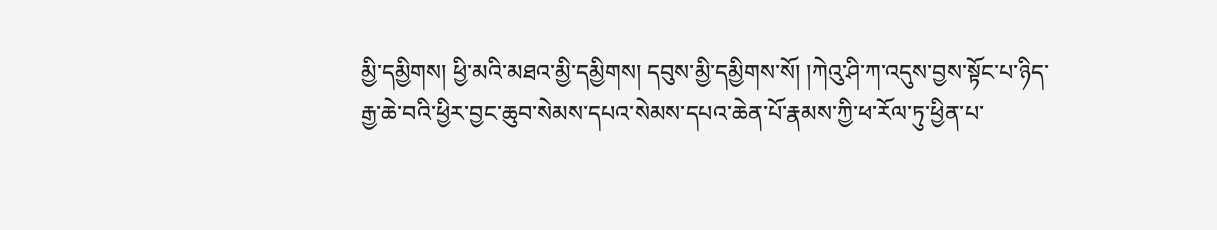མྱི་དམྱིགས། ཕྱི་མའི་མཐའ་མྱི་དམྱིགས། དབུས་མྱི་དམྱིགས་སོ། །ཀེའུ་ཤི་ཀ་འདུས་བྱས་སྟོང་པ་ཉིད་ རྒྱ་ཆེ་བའི་ཕྱིར་བྱང་ཆུབ་སེམས་དཔའ་སེམས་དཔའ་ཆེན་པོ་རྣམས་ཀྱི་ཕ་རོལ་ཏུ་ཕྱིན་པ་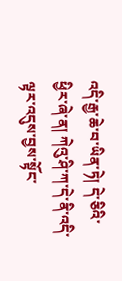འདི་རྒྱ་ཆེ་བ་ཡིན་ཏེ། དེ་ཅིའི་ཕྱིར་ཞེ་ན། ཀེའུ་ཤི་ཀ་དེ་ནི་འདི་ལྟར་འདུས་བྱས་སྟོང་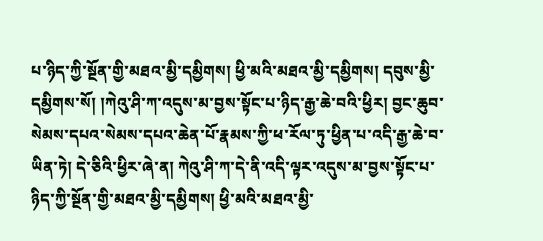པ་ཉིད་ཀྱི་སྔོན་གྱི་མཐའ་མྱི་དམྱིགས། ཕྱི་མའི་མཐའ་མྱི་དམྱིགས། དབུས་མྱི་དམྱིགས་སོ། །ཀེའུ་ཤི་ཀ་འདུས་མ་བྱས་སྟོང་པ་ཉིད་རྒྱ་ཆེ་བའི་ཕྱིར། བྱང་ཆུབ་སེམས་དཔའ་སེམས་དཔའ་ཆེན་པོ་རྣམས་ཀྱི་ཕ་རོལ་ཏུ་ཕྱིན་པ་འདི་རྒྱ་ཆེ་བ་ཡིན་ཏེ། དེ་ཅིའི་ཕྱིར་ཞེ་ན། ཀེའུ་ཤི་ཀ་དེ་ནི་འདི་ལྟར་འདུས་མ་བྱས་སྟོང་པ་ཉིད་ཀྱི་སྔོན་གྱི་མཐའ་མྱི་དམྱིགས། ཕྱི་མའི་མཐའ་མྱི་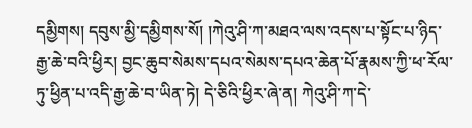དམྱིགས། དབུས་མྱི་དམྱིགས་སོ། །ཀེའུ་ཤི་ཀ་མཐའ་ལས་འདས་པ་སྟོང་པ་ཉིད་ རྒྱ་ཆེ་བའི་ཕྱིར། བྱང་ཆུབ་སེམས་དཔའ་སེམས་དཔའ་ཆེན་པོ་རྣམས་ཀྱི་ཕ་རོལ་ཏུ་ཕྱིན་པ་འདི་རྒྱ་ཆེ་བ་ཡིན་ཏེ། དེ་ཅིའི་ཕྱིར་ཞེ་ན། ཀེའུ་ཤི་ཀ་དེ་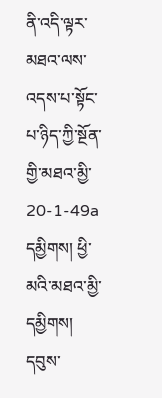ནི་འདི་ལྟར་མཐའ་ལས་འདས་པ་སྟོང་པ་ཉིད་ཀྱི་སྔོན་གྱི་མཐའ་མྱི་ 20-1-49a དམྱིགས། ཕྱི་མའི་མཐའ་མྱི་དམྱིགས། དབུས་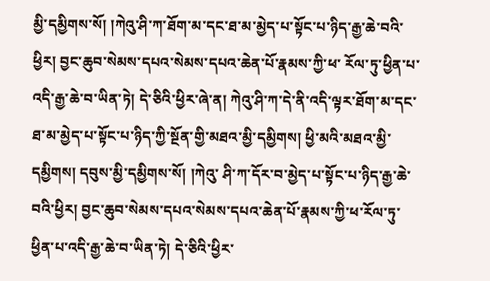མྱི་དམྱིགས་སོ། །ཀེའུ་ཤི་ཀ་ཐོག་མ་དང་ཐ་མ་མྱེད་པ་སྟོང་པ་ཉིད་རྒྱ་ཆེ་བའི་ཕྱིར། བྱང་ཆུབ་སེམས་དཔའ་སེམས་དཔའ་ཆེན་པོ་རྣམས་ཀྱི་ཕ་ རོལ་ཏུ་ཕྱིན་པ་འདི་རྒྱ་ཆེ་བ་ཡིན་ཏེ། དེ་ཅིའི་ཕྱིར་ཞེ་ན། ཀེའུ་ཤི་ཀ་དེ་ནི་འདི་ལྟར་ཐོག་མ་དང་ཐ་མ་མྱེད་པ་སྟོང་པ་ཉིད་ཀྱི་སྔོན་གྱི་མཐའ་མྱི་དམྱིགས། ཕྱི་མའི་མཐའ་མྱི་དམྱིགས། དབུས་མྱི་དམྱིགས་སོ། །ཀེའུ་ ཤི་ཀ་དོར་བ་མྱེད་པ་སྟོང་པ་ཉིད་རྒྱ་ཆེ་བའི་ཕྱིར། བྱང་ཆུབ་སེམས་དཔའ་སེམས་དཔའ་ཆེན་པོ་རྣམས་ཀྱི་ཕ་རོལ་ཏུ་ཕྱིན་པ་འདི་རྒྱ་ཆེ་བ་ཡིན་ཏེ། དེ་ཅིའི་ཕྱིར་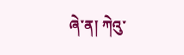ཞེ་ན། ཀེའུ་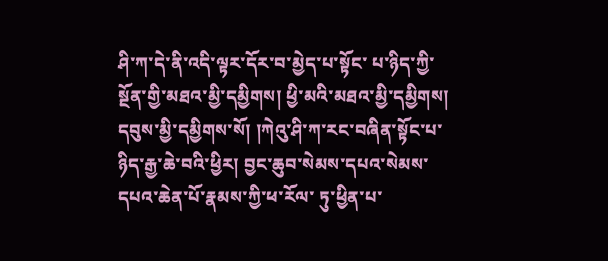ཤི་ཀ་དེ་ནི་འདི་ལྟར་དོར་བ་མྱེད་པ་སྟོང་ པ་ཉིད་ཀྱི་སྔོན་གྱི་མཐའ་མྱི་དམྱིགས། ཕྱི་མའི་མཐའ་མྱི་དམྱིགས། དབུས་མྱི་དམྱིགས་སོ། །ཀེའུ་ཤི་ཀ་རང་བཞིན་སྟོང་པ་ཉིད་རྒྱ་ཆེ་བའི་ཕྱིར། བྱང་ཆུབ་སེམས་དཔའ་སེམས་དཔའ་ཆེན་པོ་རྣམས་ཀྱི་ཕ་རོལ་ ཏུ་ཕྱིན་པ་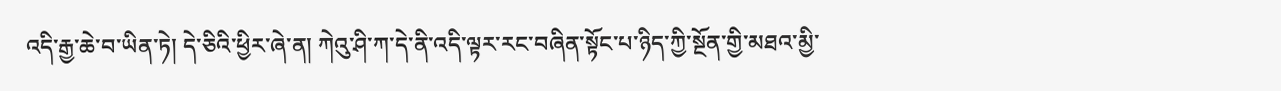འདི་རྒྱ་ཆེ་བ་ཡིན་ཏེ། དེ་ཅིའི་ཕྱིར་ཞེ་ན། ཀེའུ་ཤི་ཀ་དེ་ནི་འདི་ལྟར་རང་བཞིན་སྟོང་པ་ཉིད་ཀྱི་སྔོན་གྱི་མཐའ་མྱི་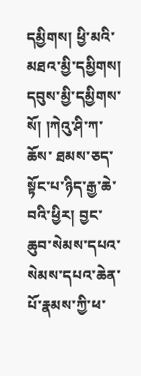དམྱིགས། ཕྱི་མའི་མཐའ་མྱི་དམྱིགས། དབུས་མྱི་དམྱིགས་སོ། །ཀེའུ་ཤི་ཀ་ཆོས་ ཐམས་ཅད་སྟོང་པ་ཉིད་རྒྱ་ཆེ་བའི་ཕྱིར། བྱང་ཆུབ་སེམས་དཔའ་སེམས་དཔའ་ཆེན་པོ་རྣམས་ཀྱི་ཕ་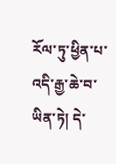རོལ་ཏུ་ཕྱིན་པ་འདི་རྒྱ་ཆེ་བ་ཡིན་ཏེ། དེ་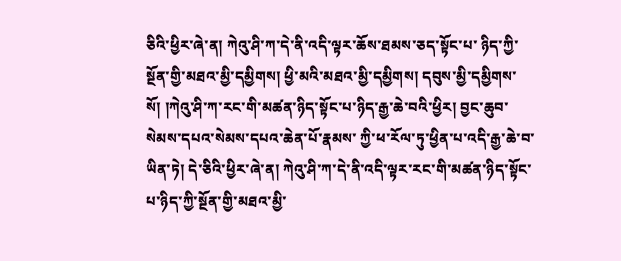ཅིའི་ཕྱིར་ཞེ་ན། ཀེའུ་ཤི་ཀ་དེ་ནི་འདི་ལྟར་ཆོས་ཐམས་ཅད་སྟོང་པ་ ཉིད་ཀྱི་སྔོན་གྱི་མཐའ་མྱི་དམྱིགས། ཕྱི་མའི་མཐའ་མྱི་དམྱིགས། དབུས་མྱི་དམྱིགས་སོ། །ཀེའུ་ཤི་ཀ་རང་གི་མཚན་ཉིད་སྟོང་པ་ཉིད་རྒྱ་ཆེ་བའི་ཕྱིར། བྱང་ཆུབ་སེམས་དཔའ་སེམས་དཔའ་ཆེན་པོ་རྣམས་ ཀྱི་ཕ་རོལ་ཏུ་ཕྱིན་པ་འདི་རྒྱ་ཆེ་བ་ཡིན་ཏེ། དེ་ཅིའི་ཕྱིར་ཞེ་ན། ཀེའུ་ཤི་ཀ་དེ་ནི་འདི་ལྟར་རང་གི་མཚན་ཉིད་སྟོང་པ་ཉིད་ཀྱི་སྔོན་གྱི་མཐའ་མྱི་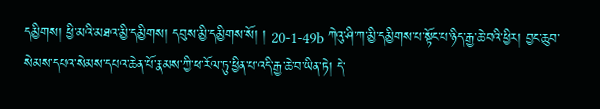དམྱིགས། ཕྱི་མའི་མཐའ་མྱི་དམྱིགས། དབུས་མྱི་དམྱིགས་སོ། ། 20-1-49b ཀེའུ་ཤི་ཀ་མྱི་དམྱིགས་པ་སྟོང་པ་ཉིད་རྒྱ་ཆེ་བའི་ཕྱིར། བྱང་ཆུབ་སེམས་དཔའ་སེམས་དཔའ་ཆེན་པོ་རྣམས་ཀྱི་ཕ་རོལ་ཏུ་ཕྱིན་པ་འདི་རྒྱ་ཆེ་བ་ཡིན་ཏེ། དེ་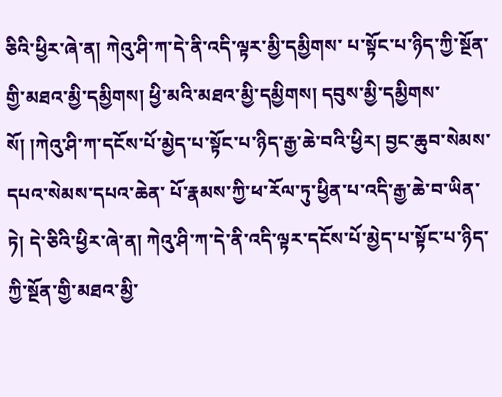ཅིའི་ཕྱིར་ཞེ་ན། ཀེའུ་ཤི་ཀ་དེ་ནི་འདི་ལྟར་མྱི་དམྱིགས་ པ་སྟོང་པ་ཉིད་ཀྱི་སྔོན་གྱི་མཐའ་མྱི་དམྱིགས། ཕྱི་མའི་མཐའ་མྱི་དམྱིགས། དབུས་མྱི་དམྱིགས་སོ། །ཀེའུ་ཤི་ཀ་དངོས་པོ་མྱེད་པ་སྟོང་པ་ཉིད་རྒྱ་ཆེ་བའི་ཕྱིར། བྱང་ཆུབ་སེམས་དཔའ་སེམས་དཔའ་ཆེན་ པོ་རྣམས་ཀྱི་ཕ་རོལ་ཏུ་ཕྱིན་པ་འདི་རྒྱ་ཆེ་བ་ཡིན་ཏེ། དེ་ཅིའི་ཕྱིར་ཞེ་ན། ཀེའུ་ཤི་ཀ་དེ་ནི་འདི་ལྟར་དངོས་པོ་མྱེད་པ་སྟོང་པ་ཉིད་ཀྱི་སྔོན་གྱི་མཐའ་མྱི་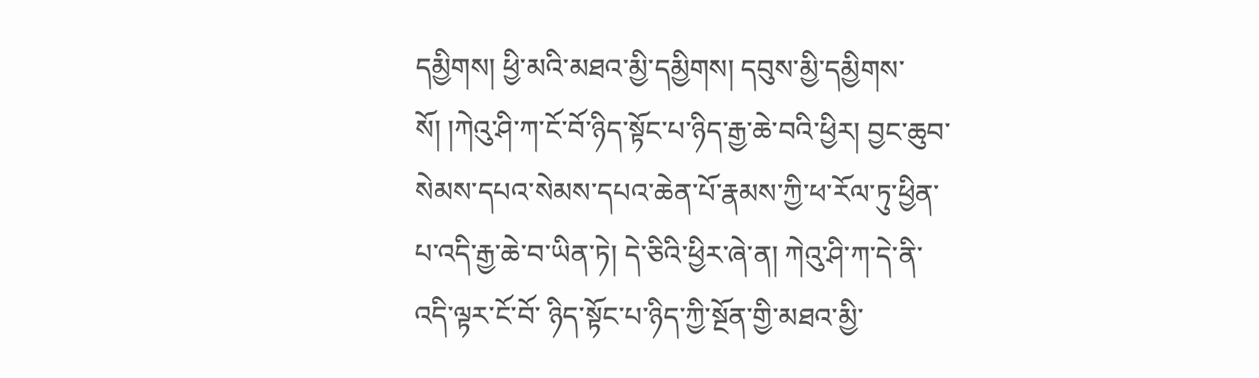དམྱིགས། ཕྱི་མའི་མཐའ་མྱི་དམྱིགས། དབུས་མྱི་དམྱིགས་ སོ། །ཀེའུ་ཤི་ཀ་ངོ་བོ་ཉིད་སྟོང་པ་ཉིད་རྒྱ་ཆེ་བའི་ཕྱིར། བྱང་ཆུབ་སེམས་དཔའ་སེམས་དཔའ་ཆེན་པོ་རྣམས་ཀྱི་ཕ་རོལ་ཏུ་ཕྱིན་པ་འདི་རྒྱ་ཆེ་བ་ཡིན་ཏེ། དེ་ཅིའི་ཕྱིར་ཞེ་ན། ཀེའུ་ཤི་ཀ་དེ་ནི་འདི་ལྟར་ངོ་བོ་ ཉིད་སྟོང་པ་ཉིད་ཀྱི་སྔོན་གྱི་མཐའ་མྱི་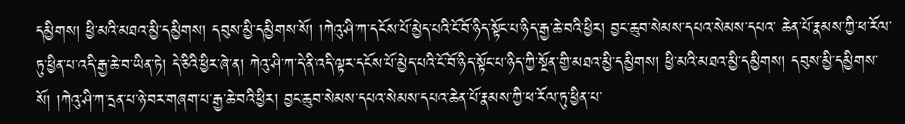དམྱིགས། ཕྱི་མའི་མཐའ་མྱི་དམྱིགས། དབུས་མྱི་དམྱིགས་སོ། །ཀེའུ་ཤི་ཀ་དངོས་པོ་མྱེད་པའི་ངོ་བོ་ཉིད་སྟོང་པ་ཉིད་རྒྱ་ཆེ་བའི་ཕྱིར། བྱང་ཆུབ་སེམས་དཔའ་སེམས་དཔའ་ ཆེན་པོ་རྣམས་ཀྱི་ཕ་རོལ་ཏུ་ཕྱིན་པ་འདི་རྒྱ་ཆེ་བ་ཡིན་ཏེ། དེ་ཅིའི་ཕྱིར་ཞེ་ན། ཀེའུ་ཤི་ཀ་དེ་ནི་འདི་ལྟར་དངོས་པོ་མྱེད་པའི་ངོ་བོ་ཉིད་སྟོང་པ་ཉིད་ཀྱི་སྔོན་གྱི་མཐའ་མྱི་དམྱིགས། ཕྱི་མའི་མཐའ་མྱི་དམྱིགས། དབུས་མྱི་དམྱིགས་སོ། །ཀེའུ་ཤི་ཀ་དྲན་པ་ཉེ་བར་གཞག་པ་རྒྱ་ཆེ་བའི་ཕྱིར། བྱང་ཆུབ་སེམས་དཔའ་སེམས་དཔའ་ཆེན་པོ་རྣམས་ཀྱི་ཕ་རོལ་ཏུ་ཕྱིན་པ་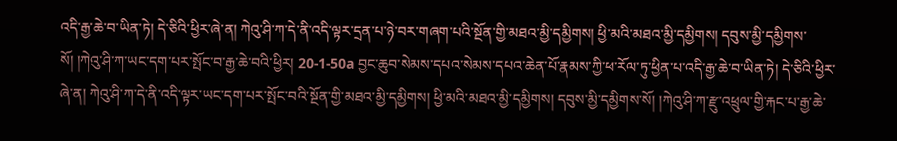འདི་རྒྱ་ཆེ་བ་ཡིན་ཏེ། དེ་ཅིའི་ཕྱིར་ཞེ་ན། ཀེའུ་ཤི་ཀ་དེ་ནི་འདི་ལྟར་དྲན་པ་ཉེ་བར་གཞག་པའི་སྔོན་གྱི་མཐའ་མྱི་དམྱིགས། ཕྱི་མའི་མཐའ་མྱི་དམྱིགས། དབུས་མྱི་དམྱིགས་སོ། །ཀེའུ་ཤི་ཀ་ཡང་དག་པར་སྤོང་བ་རྒྱ་ཆེ་བའི་ཕྱིར། 20-1-50a བྱང་ཆུབ་སེམས་དཔའ་སེམས་དཔའ་ཆེན་པོ་རྣམས་ཀྱི་ཕ་རོལ་ཏུ་ཕྱིན་པ་འདི་རྒྱ་ཆེ་བ་ཡིན་ཏེ། དེ་ཅིའི་ཕྱིར་ཞེ་ན། ཀེའུ་ཤི་ཀ་དེ་ནི་འདི་ལྟར་ཡང་དག་པར་སྤོང་བའི་སྔོན་གྱི་མཐའ་མྱི་དམྱིགས། ཕྱི་མའི་མཐའ་མྱི་དམྱིགས། དབུས་མྱི་དམྱིགས་སོ། །ཀེའུ་ཤི་ཀ་རྫུ་འཕྲུལ་གྱི་རྐང་པ་རྒྱ་ཆེ་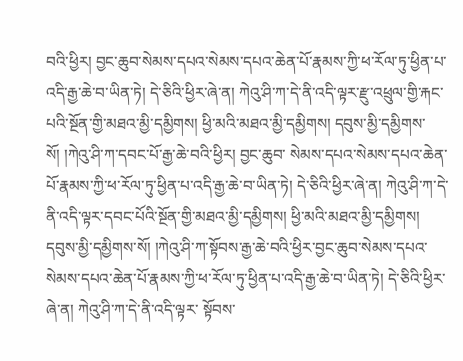བའི་ཕྱིར། བྱང་ཆུབ་སེམས་དཔའ་སེམས་དཔའ་ཆེན་པོ་རྣམས་ཀྱི་ཕ་རོལ་ཏུ་ཕྱིན་པ་འདི་རྒྱ་ཆེ་བ་ཡིན་ཏེ། དེ་ཅིའི་ཕྱིར་ཞེ་ན། ཀེའུ་ཤི་ཀ་དེ་ནི་འདི་ལྟར་རྫུ་འཕྲུལ་གྱི་རྐང་པའི་སྔོན་གྱི་མཐའ་མྱི་དམྱིགས། ཕྱི་མའི་མཐའ་མྱི་དམྱིགས། དབུས་མྱི་དམྱིགས་སོ། །ཀེའུ་ཤི་ཀ་དབང་པོ་རྒྱ་ཆེ་བའི་ཕྱིར། བྱང་ཆུབ་ སེམས་དཔའ་སེམས་དཔའ་ཆེན་པོ་རྣམས་ཀྱི་ཕ་རོལ་ཏུ་ཕྱིན་པ་འདི་རྒྱ་ཆེ་བ་ཡིན་ཏེ། དེ་ཅིའི་ཕྱིར་ཞེ་ན། ཀེའུ་ཤི་ཀ་དེ་ནི་འདི་ལྟར་དབང་པོའི་སྔོན་གྱི་མཐའ་མྱི་དམྱིགས། ཕྱི་མའི་མཐའ་མྱི་དམྱིགས། དབུས་མྱི་དམྱིགས་སོ། །ཀེའུ་ཤི་ཀ་སྟོབས་རྒྱ་ཆེ་བའི་ཕྱིར་བྱང་ཆུབ་སེམས་དཔའ་སེམས་དཔའ་ཆེན་པོ་རྣམས་ཀྱི་ཕ་རོལ་ཏུ་ཕྱིན་པ་འདི་རྒྱ་ཆེ་བ་ཡིན་ཏེ། དེ་ཅིའི་ཕྱིར་ཞེ་ན། ཀེའུ་ཤི་ཀ་དེ་ནི་འདི་ལྟར་ སྟོབས་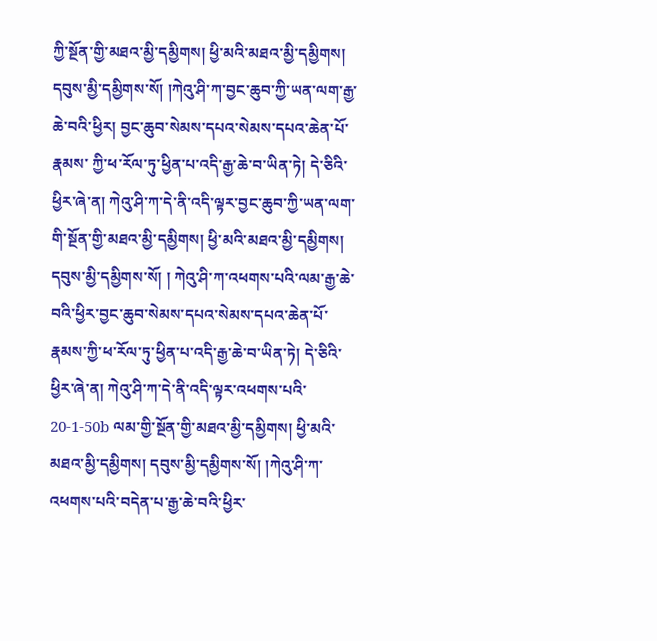ཀྱི་སྔོན་གྱི་མཐའ་མྱི་དམྱིགས། ཕྱི་མའི་མཐའ་མྱི་དམྱིགས། དབུས་མྱི་དམྱིགས་སོ། །ཀེའུ་ཤི་ཀ་བྱང་ཆུབ་ཀྱི་ཡན་ལག་རྒྱ་ཆེ་བའི་ཕྱིར། བྱང་ཆུབ་སེམས་དཔའ་སེམས་དཔའ་ཆེན་པོ་རྣམས་ ཀྱི་ཕ་རོལ་ཏུ་ཕྱིན་པ་འདི་རྒྱ་ཆེ་བ་ཡིན་ཏེ། དེ་ཅིའི་ཕྱིར་ཞེ་ན། ཀེའུ་ཤི་ཀ་དེ་ནི་འདི་ལྟར་བྱང་ཆུབ་ཀྱི་ཡན་ལག་གི་སྔོན་གྱི་མཐའ་མྱི་དམྱིགས། ཕྱི་མའི་མཐའ་མྱི་དམྱིགས། དབུས་མྱི་དམྱིགས་སོ། ། ཀེའུ་ཤི་ཀ་འཕགས་པའི་ལམ་རྒྱ་ཆེ་བའི་ཕྱིར་བྱང་ཆུབ་སེམས་དཔའ་སེམས་དཔའ་ཆེན་པོ་རྣམས་ཀྱི་ཕ་རོལ་ཏུ་ཕྱིན་པ་འདི་རྒྱ་ཆེ་བ་ཡིན་ཏེ། དེ་ཅིའི་ཕྱིར་ཞེ་ན། ཀེའུ་ཤི་ཀ་དེ་ནི་འདི་ལྟར་འཕགས་པའི་ 20-1-50b ལམ་གྱི་སྔོན་གྱི་མཐའ་མྱི་དམྱིགས། ཕྱི་མའི་མཐའ་མྱི་དམྱིགས། དབུས་མྱི་དམྱིགས་སོ། །ཀེའུ་ཤི་ཀ་འཕགས་པའི་བདེན་པ་རྒྱ་ཆེ་བའི་ཕྱིར་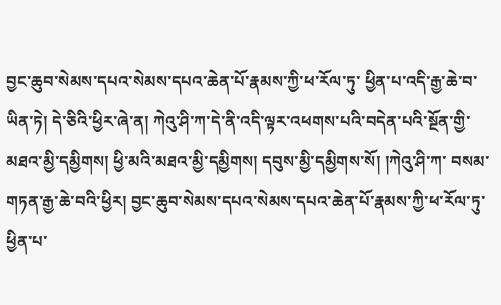བྱང་ཆུབ་སེམས་དཔའ་སེམས་དཔའ་ཆེན་པོ་རྣམས་ཀྱི་ཕ་རོལ་ཏུ་ ཕྱིན་པ་འདི་རྒྱ་ཆེ་བ་ཡིན་ཏེ། དེ་ཅིའི་ཕྱིར་ཞེ་ན། ཀེའུ་ཤི་ཀ་དེ་ནི་འདི་ལྟར་འཕགས་པའི་བདེན་པའི་སྔོན་གྱི་མཐའ་མྱི་དམྱིགས། ཕྱི་མའི་མཐའ་མྱི་དམྱིགས། དབུས་མྱི་དམྱིགས་སོ། །ཀེའུ་ཤི་ཀ་ བསམ་གཏན་རྒྱ་ཆེ་བའི་ཕྱིར། བྱང་ཆུབ་སེམས་དཔའ་སེམས་དཔའ་ཆེན་པོ་རྣམས་ཀྱི་ཕ་རོལ་ཏུ་ཕྱིན་པ་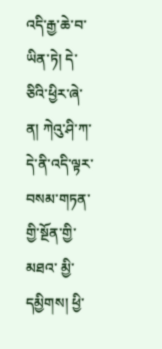འདི་རྒྱ་ཆེ་བ་ཡིན་ཏེ། དེ་ཅིའི་ཕྱིར་ཞེ་ན། ཀེའུ་ཤི་ཀ་དེ་ནི་འདི་ལྟར་བསམ་གཏན་གྱི་སྔོན་གྱི་མཐའ་ མྱི་དམྱིགས། ཕྱི་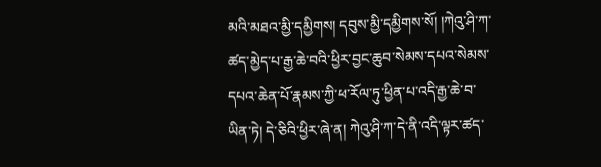མའི་མཐའ་མྱི་དམྱིགས། དབུས་མྱི་དམྱིགས་སོ། །ཀེའུ་ཤི་ཀ་ཚད་མྱེད་པ་རྒྱ་ཆེ་བའི་ཕྱིར་བྱང་ཆུབ་སེམས་དཔའ་སེམས་དཔའ་ཆེན་པོ་རྣམས་ཀྱི་ཕ་རོལ་ཏུ་ཕྱིན་པ་འདི་རྒྱ་ཆེ་བ་ཡིན་ཏེ། དེ་ཅིའི་ཕྱིར་ཞེ་ན། ཀེའུ་ཤི་ཀ་དེ་ནི་འདི་ལྟར་ཚད་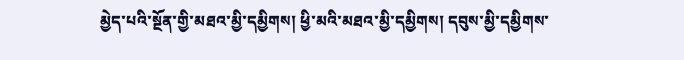མྱེད་པའི་སྔོན་གྱི་མཐའ་མྱི་དམྱིགས། ཕྱི་མའི་མཐའ་མྱི་དམྱིགས། དབུས་མྱི་དམྱིགས་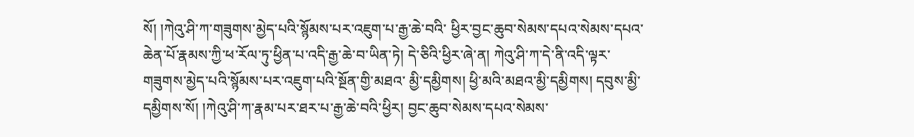སོ། །ཀེའུ་ཤི་ཀ་གཟུགས་མྱེད་པའི་སྙོམས་པར་འཇུག་པ་རྒྱ་ཆེ་བའི་ ཕྱིར་བྱང་ཆུབ་སེམས་དཔའ་སེམས་དཔའ་ཆེན་པོ་རྣམས་ཀྱི་ཕ་རོལ་ཏུ་ཕྱིན་པ་འདི་རྒྱ་ཆེ་བ་ཡིན་ཏེ། དེ་ཅིའི་ཕྱིར་ཞེ་ན། ཀེའུ་ཤི་ཀ་དེ་ནི་འདི་ལྟར་གཟུགས་མྱེད་པའི་སྙོམས་པར་འཇུག་པའི་སྔོན་གྱི་མཐའ་ མྱི་དམྱིགས། ཕྱི་མའི་མཐའ་མྱི་དམྱིགས། དབུས་མྱི་དམྱིགས་སོ། །ཀེའུ་ཤི་ཀ་རྣམ་པར་ཐར་པ་རྒྱ་ཆེ་བའི་ཕྱིར། བྱང་ཆུབ་སེམས་དཔའ་སེམས་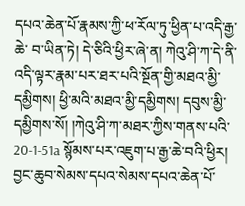དཔའ་ཆེན་པོ་རྣམས་ཀྱི་ཕ་རོལ་ཏུ་ཕྱིན་པ་འདི་རྒྱ་ཆེ་ བ་ཡིན་ཏེ། དེ་ཅིའི་ཕྱིར་ཞེ་ན། ཀེའུ་ཤི་ཀ་དེ་ནི་འདི་ལྟར་རྣམ་པར་ཐར་པའི་སྔོན་གྱི་མཐའ་མྱི་དམྱིགས། ཕྱི་མའི་མཐའ་མྱི་དམྱིགས། དབུས་མྱི་དམྱིགས་སོ། །ཀེའུ་ཤི་ཀ་མཐར་ཀྱིས་གནས་པའི་ 20-1-51a སྙོམས་པར་འཇུག་པ་རྒྱ་ཆེ་བའི་ཕྱིར། བྱང་ཆུབ་སེམས་དཔའ་སེམས་དཔའ་ཆེན་པོ་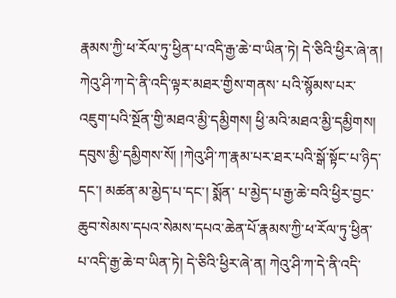རྣམས་ཀྱི་ཕ་རོལ་ཏུ་ཕྱིན་པ་འདི་རྒྱ་ཆེ་བ་ཡིན་ཏེ། དེ་ཅིའི་ཕྱིར་ཞེ་ན། ཀེའུ་ཤི་ཀ་དེ་ནི་འདི་ལྟར་མཐར་གྱིས་གནས་ པའི་སྙོམས་པར་འཇུག་པའི་སྔོན་གྱི་མཐའ་མྱི་དམྱིགས། ཕྱི་མའི་མཐའ་མྱི་དམྱིགས། དབུས་མྱི་དམྱིགས་སོ། །ཀེའུ་ཤི་ཀ་རྣམ་པར་ཐར་པའི་སྒོ་སྟོང་པ་ཉིད་དང་། མཚན་མ་མྱེད་པ་དང་། སྨོན་ པ་མྱེད་པ་རྒྱ་ཆེ་བའི་ཕྱིར་བྱང་ཆུབ་སེམས་དཔའ་སེམས་དཔའ་ཆེན་པོ་རྣམས་ཀྱི་ཕ་རོལ་ཏུ་ཕྱིན་པ་འདི་རྒྱ་ཆེ་བ་ཡིན་ཏེ། དེ་ཅིའི་ཕྱིར་ཞེ་ན། ཀེའུ་ཤི་ཀ་དེ་ནི་འདི་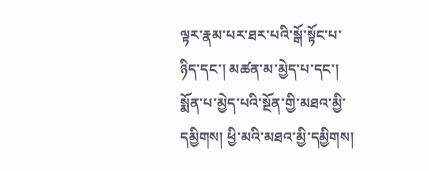ལྟར་རྣམ་པར་ཐར་པའི་སྒོ་སྟོང་པ་ཉིད་དང་། མཚན་མ་མྱེད་པ་དང་། སྨོན་པ་མྱེད་པའི་སྔོན་གྱི་མཐའ་མྱི་དམྱིགས། ཕྱི་མའི་མཐའ་མྱི་དམྱིགས།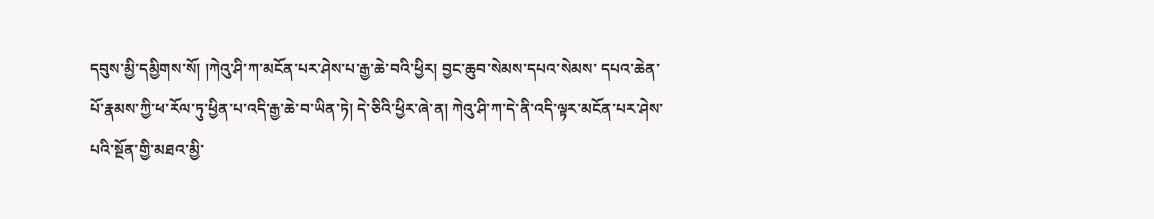དབུས་མྱི་དམྱིགས་སོ། །ཀེའུ་ཤི་ཀ་མངོན་པར་ཤེས་པ་རྒྱ་ཆེ་བའི་ཕྱིར། བྱང་ཆུབ་སེམས་དཔའ་སེམས་ དཔའ་ཆེན་པོ་རྣམས་ཀྱི་ཕ་རོལ་ཏུ་ཕྱིན་པ་འདི་རྒྱ་ཆེ་བ་ཡིན་ཏེ། དེ་ཅིའི་ཕྱིར་ཞེ་ན། ཀེའུ་ཤི་ཀ་དེ་ནི་འདི་ལྟར་མངོན་པར་ཤེས་པའི་སྔོན་གྱི་མཐའ་མྱི་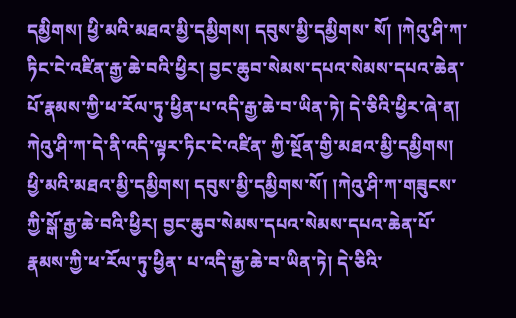དམྱིགས། ཕྱི་མའི་མཐའ་མྱི་དམྱིགས། དབུས་མྱི་དམྱིགས་ སོ། །ཀེའུ་ཤི་ཀ་ཏིང་ངེ་འཛིན་རྒྱ་ཆེ་བའི་ཕྱིར། བྱང་ཆུབ་སེམས་དཔའ་སེམས་དཔའ་ཆེན་པོ་རྣམས་ཀྱི་ཕ་རོལ་ཏུ་ཕྱིན་པ་འདི་རྒྱ་ཆེ་བ་ཡིན་ཏེ། དེ་ཅིའི་ཕྱིར་ཞེ་ན། ཀེའུ་ཤི་ཀ་དེ་ནི་འདི་ལྟར་ཏིང་ངེ་འཛིན་ ཀྱི་སྔོན་གྱི་མཐའ་མྱི་དམྱིགས། ཕྱི་མའི་མཐའ་མྱི་དམྱིགས། དབུས་མྱི་དམྱིགས་སོ། །ཀེའུ་ཤི་ཀ་གཟུངས་ཀྱི་སྒོ་རྒྱ་ཆེ་བའི་ཕྱིར། བྱང་ཆུབ་སེམས་དཔའ་སེམས་དཔའ་ཆེན་པོ་རྣམས་ཀྱི་ཕ་རོལ་ཏུ་ཕྱིན་ པ་འདི་རྒྱ་ཆེ་བ་ཡིན་ཏེ། དེ་ཅིའི་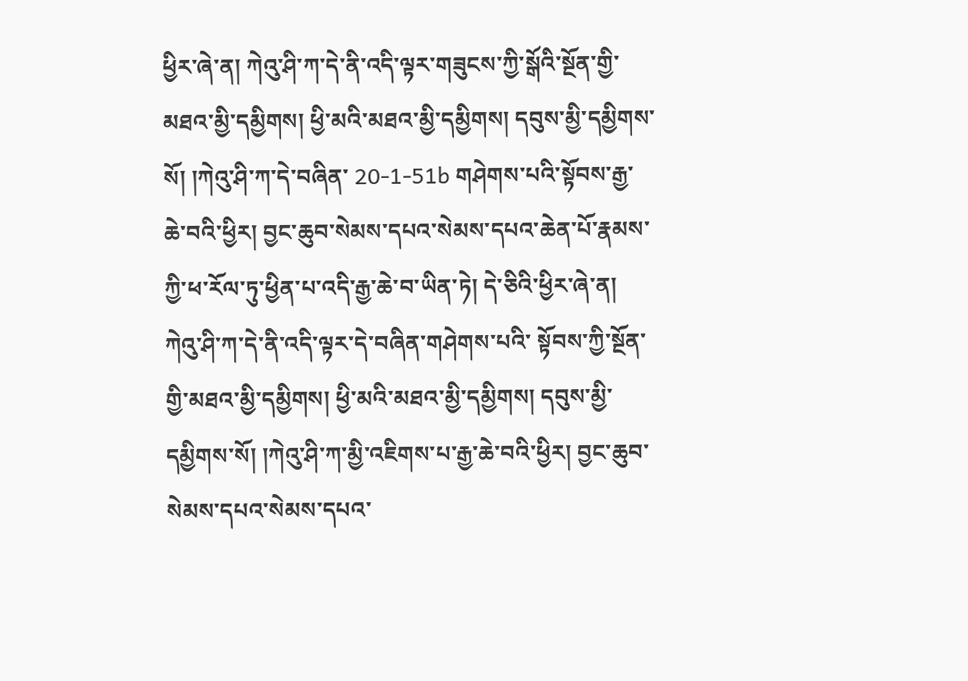ཕྱིར་ཞེ་ན། ཀེའུ་ཤི་ཀ་དེ་ནི་འདི་ལྟར་གཟུངས་ཀྱི་སྒོའི་སྔོན་གྱི་མཐའ་མྱི་དམྱིགས། ཕྱི་མའི་མཐའ་མྱི་དམྱིགས། དབུས་མྱི་དམྱིགས་སོ། །ཀེའུ་ཤི་ཀ་དེ་བཞིན་ 20-1-51b གཤེགས་པའི་སྟོབས་རྒྱ་ཆེ་བའི་ཕྱིར། བྱང་ཆུབ་སེམས་དཔའ་སེམས་དཔའ་ཆེན་པོ་རྣམས་ཀྱི་ཕ་རོལ་ཏུ་ཕྱིན་པ་འདི་རྒྱ་ཆེ་བ་ཡིན་ཏེ། དེ་ཅིའི་ཕྱིར་ཞེ་ན། ཀེའུ་ཤི་ཀ་དེ་ནི་འདི་ལྟར་དེ་བཞིན་གཤེགས་པའི་ སྟོབས་ཀྱི་སྔོན་གྱི་མཐའ་མྱི་དམྱིགས། ཕྱི་མའི་མཐའ་མྱི་དམྱིགས། དབུས་མྱི་དམྱིགས་སོ། །ཀེའུ་ཤི་ཀ་མྱི་འཇིགས་པ་རྒྱ་ཆེ་བའི་ཕྱིར། བྱང་ཆུབ་སེམས་དཔའ་སེམས་དཔའ་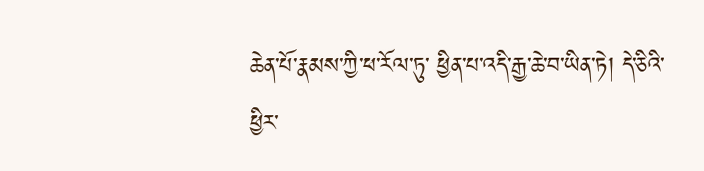ཆེན་པོ་རྣམས་ཀྱི་ཕ་རོལ་ཏུ་ ཕྱིན་པ་འདི་རྒྱ་ཆེ་བ་ཡིན་ཏེ། དེ་ཅིའི་ཕྱིར་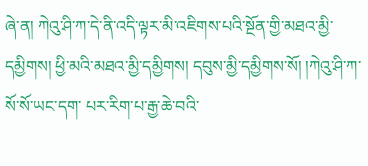ཞེ་ན། ཀེའུ་ཤི་ཀ་དེ་ནི་འདི་ལྟར་མི་འཇིགས་པའི་སྔོན་གྱི་མཐའ་མྱི་དམྱིགས། ཕྱི་མའི་མཐའ་མྱི་དམྱིགས། དབུས་མྱི་དམྱིགས་སོ། །ཀེའུ་ཤི་ཀ་སོ་སོ་ཡང་དག་ པར་རིག་པ་རྒྱ་ཆེ་བའི་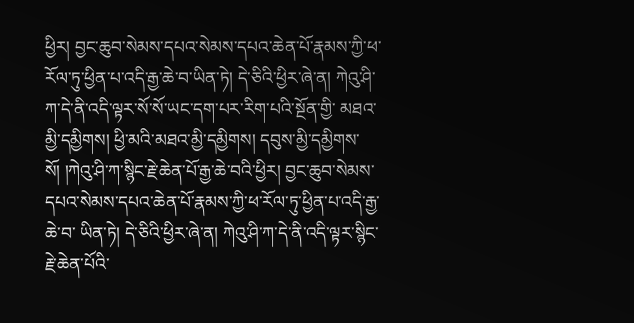ཕྱིར། བྱང་ཆུབ་སེམས་དཔའ་སེམས་དཔའ་ཆེན་པོ་རྣམས་ཀྱི་ཕ་རོལ་ཏུ་ཕྱིན་པ་འདི་རྒྱ་ཆེ་བ་ཡིན་ཏེ། དེ་ཅིའི་ཕྱིར་ཞེ་ན། ཀེའུ་ཤི་ཀ་དེ་ནི་འདི་ལྟར་སོ་སོ་ཡང་དག་པར་རིག་པའི་སྔོན་གྱི་ མཐའ་མྱི་དམྱིགས། ཕྱི་མའི་མཐའ་མྱི་དམྱིགས། དབུས་མྱི་དམྱིགས་སོ། །ཀེའུ་ཤི་ཀ་སྙིང་རྗེ་ཆེན་པོ་རྒྱ་ཆེ་བའི་ཕྱིར། བྱང་ཆུབ་སེམས་དཔའ་སེམས་དཔའ་ཆེན་པོ་རྣམས་ཀྱི་ཕ་རོལ་ཏུ་ཕྱིན་པ་འདི་རྒྱ་ཆེ་བ་ ཡིན་ཏེ། དེ་ཅིའི་ཕྱིར་ཞེ་ན། ཀེའུ་ཤི་ཀ་དེ་ནི་འདི་ལྟར་སྙིང་རྗེ་ཆེན་པོའི་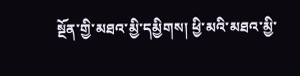སྔོན་གྱི་མཐའ་མྱི་དམྱིགས། ཕྱི་མའི་མཐའ་མྱི་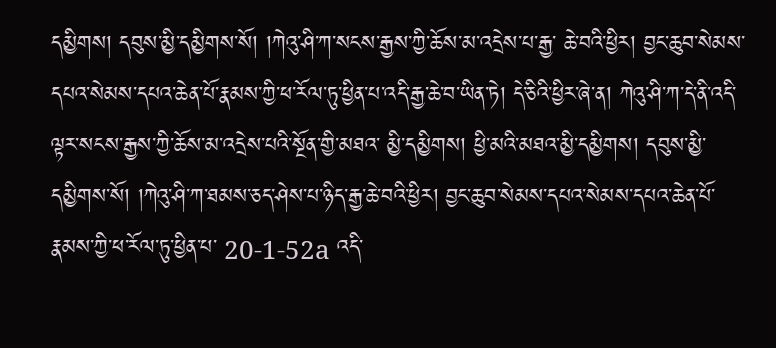དམྱིགས། དབུས་མྱི་དམྱིགས་སོ། །ཀེའུ་ཤི་ཀ་སངས་རྒྱས་ཀྱི་ཆོས་མ་འདྲེས་པ་རྒྱ་ ཆེ་བའི་ཕྱིར། བྱང་ཆུབ་སེམས་དཔའ་སེམས་དཔའ་ཆེན་པོ་རྣམས་ཀྱི་ཕ་རོལ་ཏུ་ཕྱིན་པ་འདི་རྒྱ་ཆེ་བ་ཡིན་ཏེ། དེ་ཅིའི་ཕྱིར་ཞེ་ན། ཀེའུ་ཤི་ཀ་དེ་ནི་འདི་ལྟར་སངས་རྒྱས་ཀྱི་ཆོས་མ་འདྲེས་པའི་སྔོན་གྱི་མཐའ་ མྱི་དམྱིགས། ཕྱི་མའི་མཐའ་མྱི་དམྱིགས། དབུས་མྱི་དམྱིགས་སོ། །ཀེའུ་ཤི་ཀ་ཐམས་ཅད་ཤེས་པ་ཉིད་རྒྱ་ཆེ་བའི་ཕྱིར། བྱང་ཆུབ་སེམས་དཔའ་སེམས་དཔའ་ཆེན་པོ་རྣམས་ཀྱི་ཕ་རོལ་ཏུ་ཕྱིན་པ་ 20-1-52a འདི་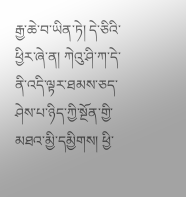རྒྱ་ཆེ་བ་ཡིན་ཏེ། དེ་ཅིའི་ཕྱིར་ཞེ་ན། ཀེའུ་ཤི་ཀ་དེ་ནི་འདི་ལྟར་ཐམས་ཅད་ཤེས་པ་ཉིད་ཀྱི་སྔོན་གྱི་མཐའ་མྱི་དམྱིགས། ཕྱི་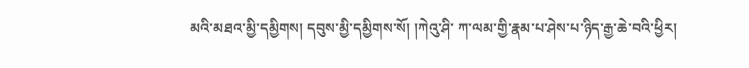མའི་མཐའ་མྱི་དམྱིགས། དབུས་མྱི་དམྱིགས་སོ། །ཀེའུ་ཤི་ ཀ་ལམ་གྱི་རྣམ་པ་ཤེས་པ་ཉིད་རྒྱ་ཆེ་བའི་ཕྱིར།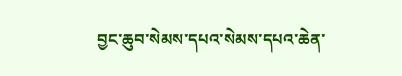བྱང་ཆུབ་སེམས་དཔའ་སེམས་དཔའ་ཆེན་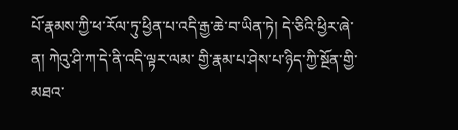པོ་རྣམས་ཀྱི་ཕ་རོལ་ཏུ་ཕྱིན་པ་འདི་རྒྱ་ཆེ་བ་ཡིན་ཏེ། དེ་ཅིའི་ཕྱིར་ཞེ་ན། ཀེའུ་ཤི་ཀ་དེ་ནི་འདི་ལྟར་ལམ་ གྱི་རྣམ་པ་ཤེས་པ་ཉིད་ཀྱི་སྔོན་གྱི་མཐའ་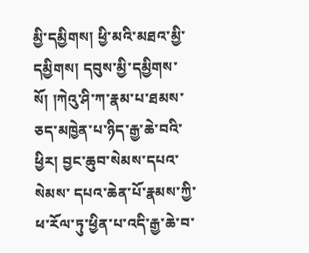མྱི་དམྱིགས། ཕྱི་མའི་མཐའ་མྱི་དམྱིགས། དབུས་མྱི་དམྱིགས་སོ། །ཀེའུ་ཤི་ཀ་རྣམ་པ་ཐམས་ཅད་མཁྱེན་པ་ཉིད་རྒྱ་ཆེ་བའི་ཕྱིར། བྱང་ཆུབ་སེམས་དཔའ་སེམས་ དཔའ་ཆེན་པོ་རྣམས་ཀྱི་ཕ་རོལ་ཏུ་ཕྱིན་པ་འདི་རྒྱ་ཆེ་བ་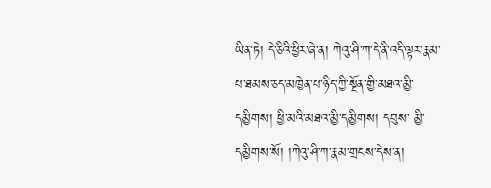ཡིན་ཏེ། དེ་ཅིའི་ཕྱིར་ཞེ་ན། ཀེའུ་ཤི་ཀ་དེ་ནི་འདི་ལྟར་རྣམ་པ་ཐམས་ཅད་མཁྱེན་པ་ཉིད་ཀྱི་སྔོན་གྱི་མཐའ་མྱི་དམྱིགས། ཕྱི་མའི་མཐའ་མྱི་དམྱིགས། དབུས་ མྱི་དམྱིགས་སོ། །ཀེའུ་ཤི་ཀ་རྣམ་གྲངས་དེས་ན།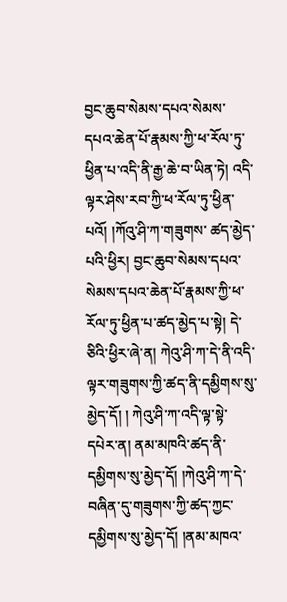བྱང་ཆུབ་སེམས་དཔའ་སེམས་དཔའ་ཆེན་པོ་རྣམས་ཀྱི་ཕ་རོལ་ཏུ་ཕྱིན་པ་འདི་ནི་རྒྱ་ཆེ་བ་ཡིན་ཏེ། འདི་ལྟར་ཤེས་རབ་ཀྱི་ཕ་རོལ་ཏུ་ཕྱིན་པའོ། །ཀོའུ་ཤི་ཀ་གཟུགས་ ཚད་མྱེད་པའི་ཕྱིར། བྱང་ཆུབ་སེམས་དཔའ་སེམས་དཔའ་ཆེན་པོ་རྣམས་ཀྱི་ཕ་རོལ་ཏུ་ཕྱིན་པ་ཚད་མྱེད་པ་སྟེ། དེ་ཅིའི་ཕྱིར་ཞེ་ན། ཀེའུ་ཤི་ཀ་དེ་ནི་འདི་ལྟར་གཟུགས་ཀྱི་ཚད་ནི་དམྱིགས་སུ་མྱེད་དོ། ། ཀེའུ་ཤི་ཀ་འདི་ལྟ་སྟེ་དཔེར་ན། ནམ་མཁའི་ཚད་ནི་དམྱིགས་སུ་མྱེད་དོ། །ཀེའུ་ཤི་ཀ་དེ་བཞིན་དུ་གཟུགས་ཀྱི་ཚད་ཀྱང་དམྱིགས་སུ་མྱེད་དོ། །ནམ་མཁའ་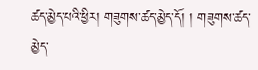ཚད་མྱེད་པའི་ཕྱིར། གཟུགས་ཚད་མྱེད་དོ། ། གཟུགས་ཚད་མྱེད་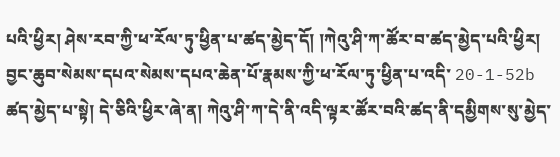པའི་ཕྱིར། ཤེས་རབ་ཀྱི་ཕ་རོལ་ཏུ་ཕྱིན་པ་ཚད་མྱེད་དོ། །ཀེའུ་ཤི་ཀ་ཚོར་བ་ཚད་མྱེད་པའི་ཕྱིར། བྱང་ཆུབ་སེམས་དཔའ་སེམས་དཔའ་ཆེན་པོ་རྣམས་ཀྱི་ཕ་རོལ་ཏུ་ཕྱིན་པ་འདི་ 20-1-52b ཚད་མྱེད་པ་སྟེ། དེ་ཅིའི་ཕྱིར་ཞེ་ན། ཀེའུ་ཤི་ཀ་དེ་ནི་འདི་ལྟར་ཚོར་བའི་ཚད་ནི་དམྱིགས་སུ་མྱེད་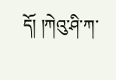དོ། །ཀེའུ་ཤི་ཀ་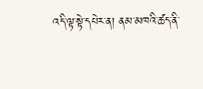འདི་ལྟ་སྟེ་དཔེར་ན། ནམ་མཁའི་ཚད་ནི་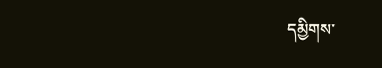དམྱིགས་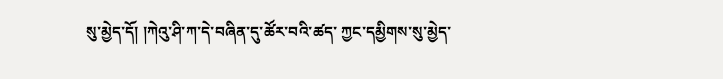སུ་མྱེད་དོ། །ཀེའུ་ཤི་ཀ་དེ་བཞིན་དུ་ཚོར་བའི་ཚད་ ཀྱང་དམྱིགས་སུ་མྱེད་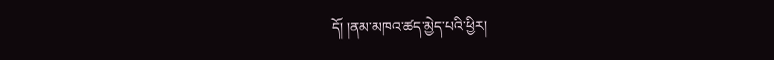དོ། །ནམ་མཁའ་ཚད་མྱེད་པའི་ཕྱིར།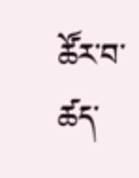ཚོར་བ་ཚད་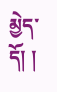མྱེད་དོ། །